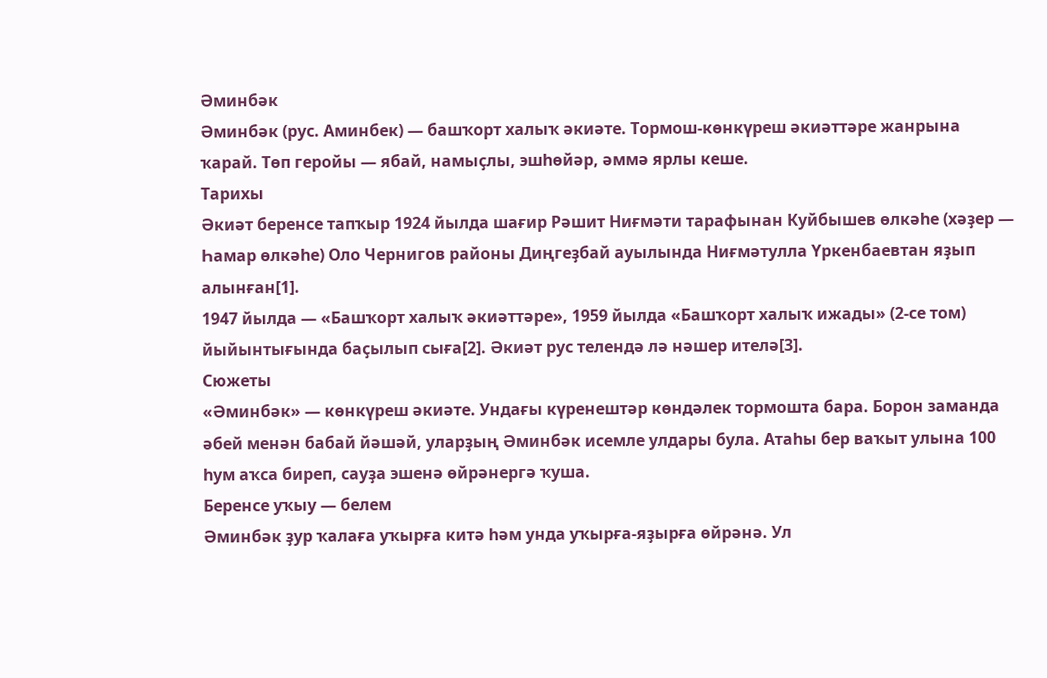Әминбәк
Әминбәк (рус. Аминбек) — башҡорт халыҡ әкиәте. Тормош-көнкүреш әкиәттәре жанрына ҡарай. Төп геройы — ябай, намыҫлы, эшһөйәр, әммә ярлы кеше.
Тарихы
Әкиәт беренсе тапҡыр 1924 йылда шағир Рәшит Ниғмәти тарафынан Куйбышев өлкәһе (хәҙер — Һамар өлкәһе) Оло Чернигов районы Диңгеҙбай ауылында Ниғмәтулла Үркенбаевтан яҙып алынған[1].
1947 йылда — «Башҡорт халыҡ әкиәттәре», 1959 йылда «Башҡорт халыҡ ижады» (2-се том) йыйынтығында баҫылып сыға[2]. Әкиәт рус телендә лә нәшер ителә[3].
Сюжеты
«Әминбәк» — көнкүреш әкиәте. Ундағы күренештәр көндәлек тормошта бара. Борон заманда әбей менән бабай йәшәй, уларҙың Әминбәк исемле улдары була. Атаһы бер ваҡыт улына 100 һум аҡса биреп, сауҙа эшенә өйрәнергә ҡуша.
Беренсе уҡыу — белем
Әминбәк ҙур ҡалаға уҡырға китә һәм унда уҡырға-яҙырға өйрәнә. Ул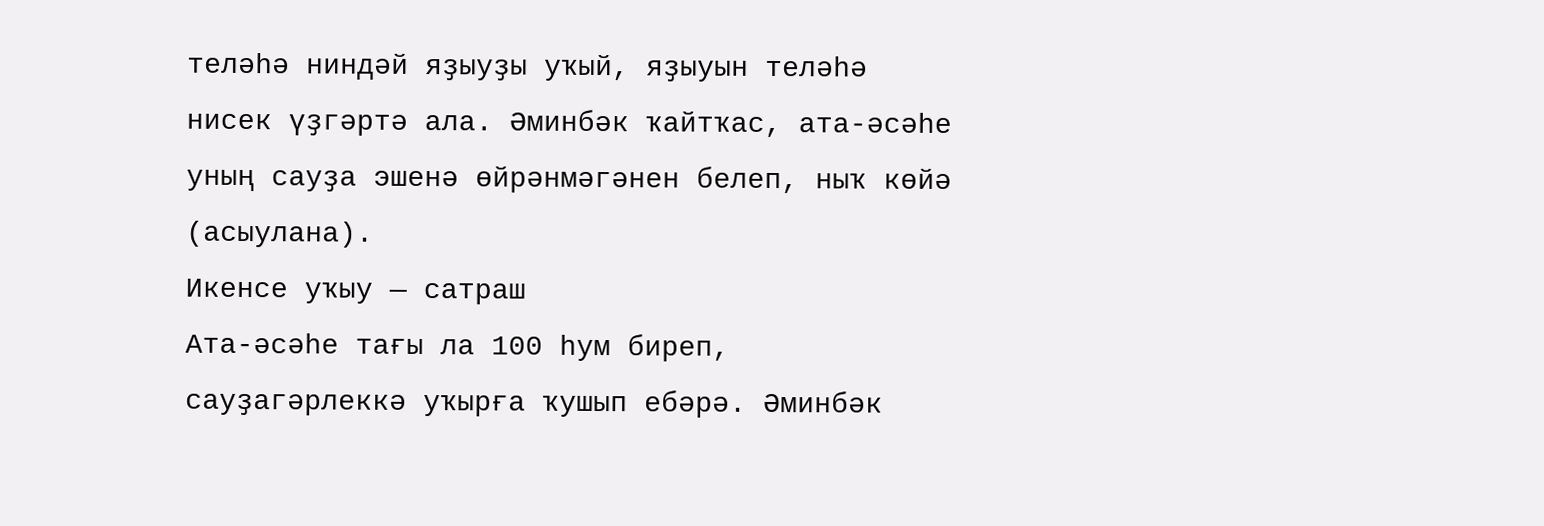теләһә ниндәй яҙыуҙы уҡый, яҙыуын теләһә нисек үҙгәртә ала. Әминбәк ҡайтҡас, ата-әсәһе уның сауҙа эшенә өйрәнмәгәнен белеп, ныҡ көйә (асыулана).
Икенсе уҡыу — сатраш
Ата-әсәһе тағы ла 100 һум биреп, сауҙагәрлеккә уҡырға ҡушып ебәрә. Әминбәк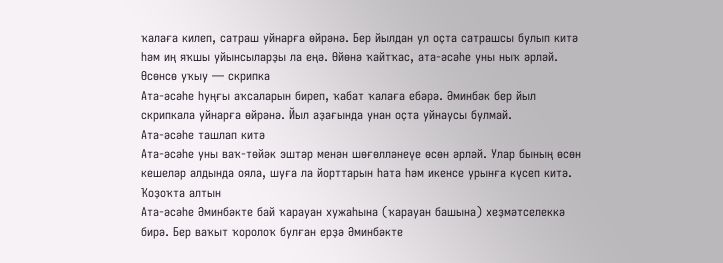ҡалаға килеп, сатраш уйнарға өйрәнә. Бер йылдан ул оҫта сатрашсы булып китә һәм иң яҡшы уйынсыларҙы ла еңә. Өйөнә ҡайтҡас, ата-әсәһе уны ныҡ әрләй.
Өсөнсө уҡыу — скрипка
Ата-әсәһе һуңғы аҡсаларын биреп, ҡабат ҡалаға ебәрә. Әминбәк бер йыл скрипкала уйнарға өйрәнә. Йыл аҙағында унан оҫта уйнаусы булмай.
Ата-әсәһе ташлап китә
Ата-әсәһе уны ваҡ-төйәк эштәр менән шөғөлләнеүе өсөн әрләй. Улар бының өсөн кешеләр алдында ояла, шуға ла йорттарын һата һәм икенсе урынға күсеп китә.
Ҡоҙоҡта алтын
Ата-әсәһе Әминбәкте бай ҡарауан хужаһына (ҡарауан башына) хеҙмәтселеккә бирә. Бер ваҡыт ҡоролоҡ булған ерҙә Әминбәкте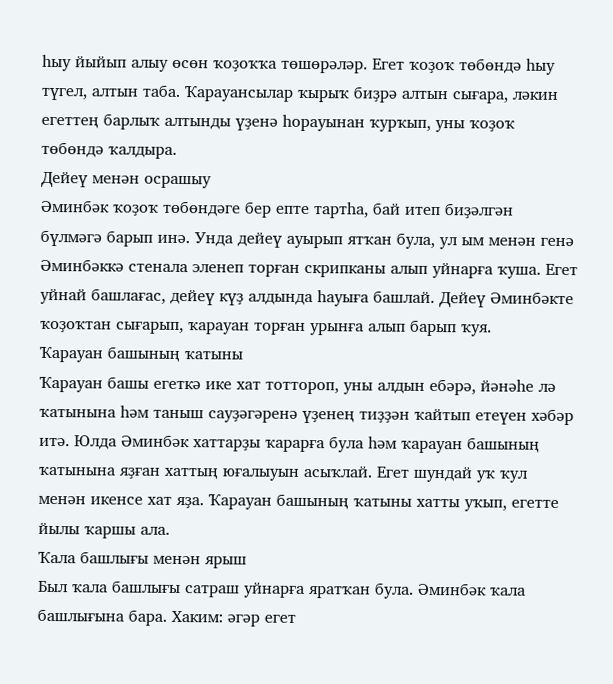һыу йыйып алыу өсөн ҡоҙоҡҡа төшөрәләр. Егет ҡоҙоҡ төбөндә һыу түгел, алтын таба. Ҡарауансылар ҡырыҡ биҙрә алтын сығара, ләкин егеттең барлыҡ алтынды үҙенә һорауынан ҡурҡып, уны ҡоҙоҡ төбөндә ҡалдыра.
Дейеү менән осрашыу
Әминбәк ҡоҙоҡ төбөндәге бер епте тартһа, бай итеп биҙәлгән бүлмәгә барып инә. Унда дейеү ауырып ятҡан була, ул ым менән генә Әминбәккә стенала эленеп торған скрипканы алып уйнарға ҡуша. Егет уйнай башлағас, дейеү күҙ алдында һауыға башлай. Дейеү Әминбәкте ҡоҙоҡтан сығарып, ҡарауан торған урынға алып барып ҡуя.
Ҡарауан башының ҡатыны
Ҡарауан башы егеткә ике хат тоттороп, уны алдын ебәрә, йәнәһе лә ҡатынына һәм таныш сауҙәгәренә үҙенең тиҙҙән ҡайтып етеүен хәбәр итә. Юлда Әминбәк хаттарҙы ҡарарға була һәм ҡарауан башының ҡатынына яҙған хаттың юғалыуын асыҡлай. Егет шундай уҡ ҡул менән икенсе хат яҙа. Ҡарауан башының ҡатыны хатты уҡып, егетте йылы ҡаршы ала.
Ҡала башлығы менән ярыш
Был ҡала башлығы сатраш уйнарға яратҡан була. Әминбәк ҡала башлығына бара. Хаким: әгәр егет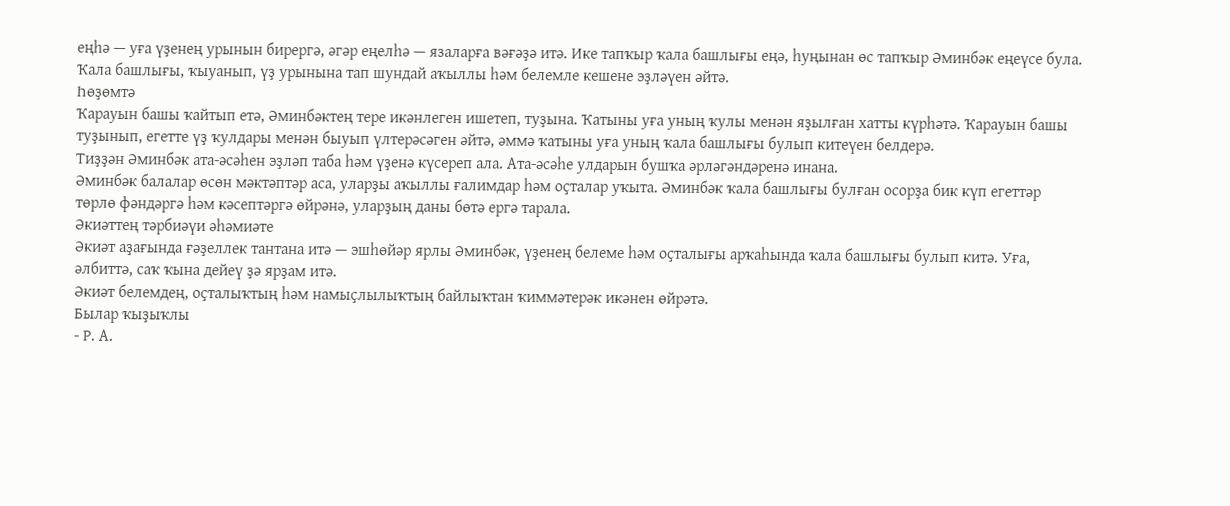еңһә — уға үҙенең урынын бирергә, әгәр еңелһә — язаларға вәғәҙә итә. Ике тапҡыр ҡала башлығы еңә, һуңынан өс тапҡыр Әминбәк еңеүсе була. Ҡала башлығы, ҡыуанып, үҙ урынына тап шундай аҡыллы һәм белемле кешене эҙләүен әйтә.
Һөҙөмтә
Ҡарауын башы ҡайтып етә, Әминбәктең тере икәнлеген ишетеп, туҙына. Ҡатыны уға уның ҡулы менән яҙылған хатты күрһәтә. Ҡарауын башы туҙынып, егетте үҙ ҡулдары менән быуып үлтерәсәген әйтә, әммә ҡатыны уға уның ҡала башлығы булып китеүен белдерә.
Тиҙҙән Әминбәк ата-әсәһен эҙләп таба һәм үҙенә күсереп ала. Ата-әсәһе улдарын бушҡа әрләгәндәренә инана.
Әминбәк балалар өсөн мәктәптәр аса, уларҙы аҡыллы ғалимдар һәм оҫталар уҡыта. Әминбәк ҡала башлығы булған осорҙа бик күп егеттәр төрлө фәндәргә һәм кәсептәргә өйрәнә, уларҙың даны бөтә ергә тарала.
Әкиәттең тәрбиәүи әһәмиәте
Әкиәт аҙағында ғәҙеллек тантана итә — эшһөйәр ярлы Әминбәк, үҙенең белеме һәм оҫталығы арҡаһында ҡала башлығы булып китә. Уға, әлбиттә, саҡ ҡына дейеү ҙә ярҙам итә.
Әкиәт белемдең, оҫталыҡтың һәм намыҫлылыҡтың байлыҡтан ҡиммәтерәк икәнен өйрәтә.
Былар ҡыҙыҡлы
- Р. А.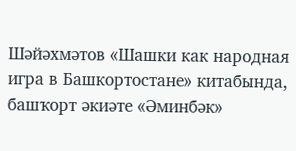Шәйәхмәтов «Шашки как народная игра в Башкортостане» китабында, башҡорт әкиәте «Әминбәк»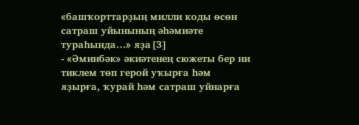«башҡорттарҙың милли коды өсөн сатраш уйынының әһәмиәте тураһында…» яҙа[3]
- «Әминбәк» әкиәтенең сюжеты бер ни тиклем төп герой уҡырға һәм яҙырға, ҡурай һәм сатраш уйнарға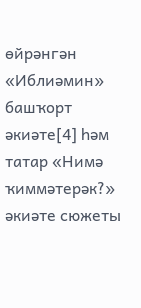өйрәнгән «Иблиәмин» башҡорт әкиәте[4] һәм татар «Нимә ҡиммәтерәк?» әкиәте сюжеты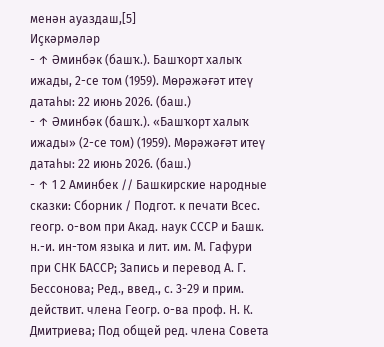менән ауаздаш,[5]
Иҫкәрмәләр
- ↑ Әминбәк (башҡ.). Башҡорт халыҡ ижады, 2-се том (1959). Мөрәжәғәт итеү датаһы: 22 июнь 2026. (баш.)
- ↑ Әминбәк (башҡ.). «Башҡорт халыҡ ижады» (2-се том) (1959). Мөрәжәғәт итеү датаһы: 22 июнь 2026. (баш.)
- ↑ 1 2 Аминбек // Башкирские народные сказки: Сборник / Подгот. к печати Всес. геогр. о-вом при Акад. наук СССР и Башк. н.-и. ин-том языка и лит. им. М. Гафури при СНК БАССР; Запись и перевод А. Г. Бессонова; Ред., введ., с. 3-29 и прим. действит. члена Геогр. о-ва проф. Н. К. Дмитриева; Под общей ред. члена Совета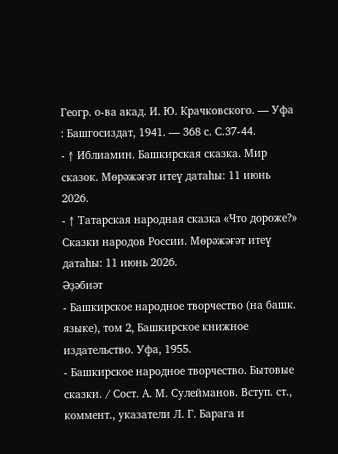Геогр. о-ва акад. И. Ю. Крачковского. — Уфа : Башгосиздат, 1941. — 368 с. С.37-44.
- ↑ Иблиамин. Башкирская сказка. Мир сказок. Мөрәжәғәт итеү датаһы: 11 июнь 2026.
- ↑ Татарская народная сказка «Что дороже?» Сказки народов России. Мөрәжәғәт итеү датаһы: 11 июнь 2026.
Әҙәбиәт
- Башкирское народное творчество (на башк. языке), том 2, Башкирское книжное издательство. Уфа, 1955.
- Башкирское народное творчество. Бытовые сказки. / Сост. А. М. Сулейманов. Вступ. ст., коммент., указатели Л. Г. Барага и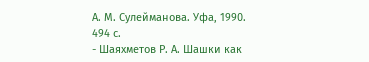А. М. Сулейманова. Уфа, 1990. 494 с.
- Шаяхметов Р. А. Шашки как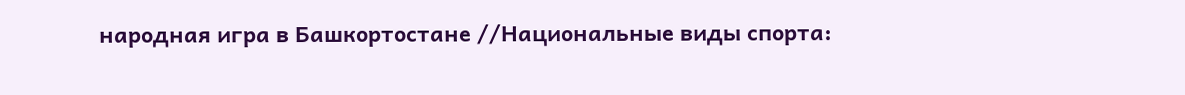народная игра в Башкортостане //Национальные виды спорта: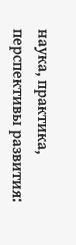наука, практика, перспективы развития: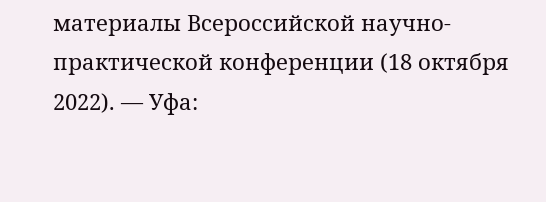материалы Всероссийской научно-практической конференции (18 октября 2022). — Уфа: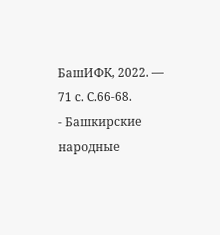БашИФК, 2022. — 71 с. С.66-68.
- Башкирские народные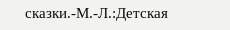сказки.-М.-Л.:Детская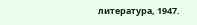литература, 1947.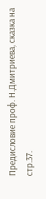Предисловие проф. Н.Дмитриева, сказка на стр.37.